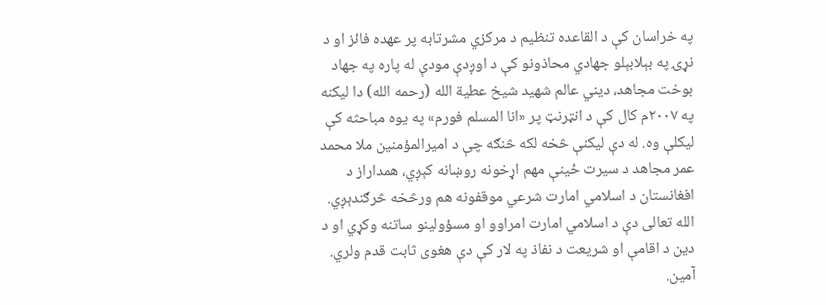په خراسان کې د القاعده تنظیم د مرکزي مشرتابه پر عهده فائز او د نړۍ په بېلابېلو جهادي محاذونو کې د اوږدې مودې له پاره په جهاد بوخت مجاهد، دیني عالم شهید شیخ عطیة الله (رحمه الله) دا لیکنه په ۲۰۰۷م کال کې د انټرنټ پر «انا المسلم فورم» په يوه مباحثه کې لیکلې وه. له دې لیکنې څخه لکه څنګه چې د امیرالمؤمنین ملا محمد عمر مجاهد د سیرت ځینې مهم اړخونه روښانه کېږي، همداراز د افغانستان د اسلامي امارت شرعي موقفونه هم ورڅخه څرګندېږي. الله تعالی دې د اسلامي امارت امراوو او مسؤولینو ساتنه وکړي او د دین د اقامې او شریعت د نفاذ په لار کې دې هغوی ثابت قدم ولري. آمين.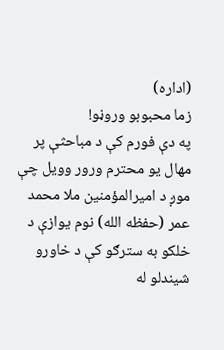(اداره)
زما محبوبو وروڼو!
په دې فورم کې د مباحثې پر مهال یو محترم ورور وویل چې موږ د امیرالمؤمنین ملا محمد عمر (حفظه الله) نوم یوازې د خلکو به سترګو کې د خاورو شیندلو له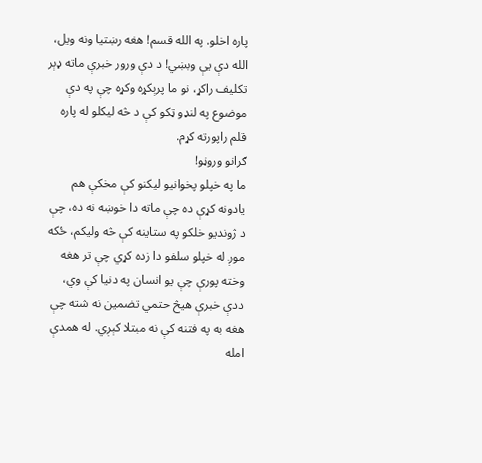پاره اخلو. په الله قسم! هغه رښتیا ونه ویل، الله دې یې وبښي! د دې ورور خبرې ماته ډېر تکلیف راکړ، نو ما پرېکړه وکړه چې په دې موضوع په لنډو ټکو کې د څه لیکلو له پاره قلم راپورته کړم.
ګرانو وروڼو!
ما په خپلو پخوانيو لیکنو کې مخکې هم یادونه کړې ده چې ماته دا خوښه نه ده، چې د ژوندیو خلکو په ستاینه کې څه ولیکم، ځکه موږ له خپلو سلفو دا زده کړي چې تر هغه وخته پورې چې یو انسان په دنیا کې وي، ددې خبرې هیڅ حتمي تضمین نه شته چې هغه به په فتنه کې نه مبتلا کېږي. له همدې امله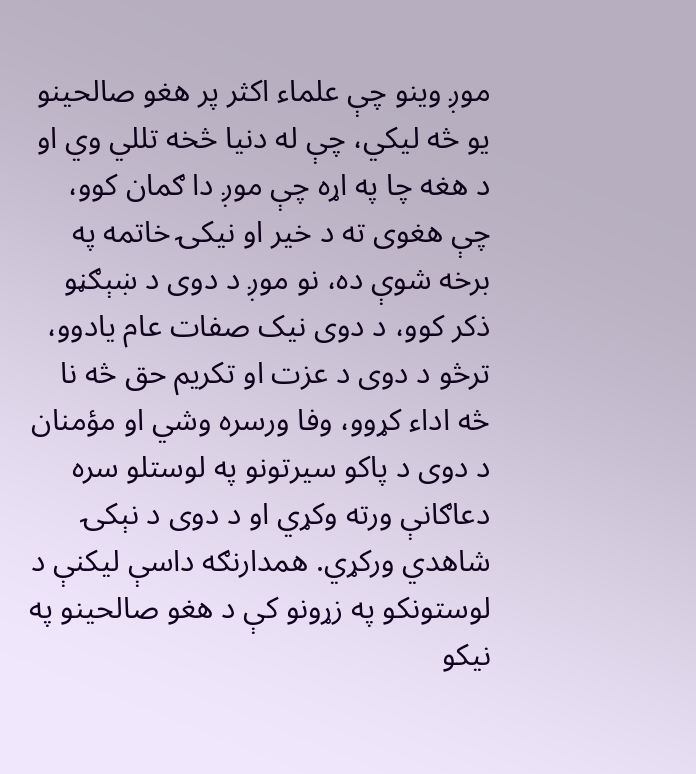موږ وینو چې علماء اکثر پر هغو صالحینو یو څه لیکي، چې له دنیا څخه تللي وي او د هغه چا په اړه چې موږ دا ګمان کوو، چې هغوی ته د خیر او نیکۍ خاتمه په برخه شوې ده، نو موږ د دوی د ښېګڼو ذکر کوو، د دوی نیک صفات عام یادوو، ترڅو د دوی د عزت او تکریم حق څه نا څه اداء کړوو، وفا ورسره وشي او مؤمنان د دوی د پاکو سیرتونو په لوستلو سره دعاګانې ورته وکړي او د دوی د نېکۍ شاهدي ورکړي. همدارنګه داسې لیکنې د لوستونکو په زړونو کې د هغو صالحینو په نیکو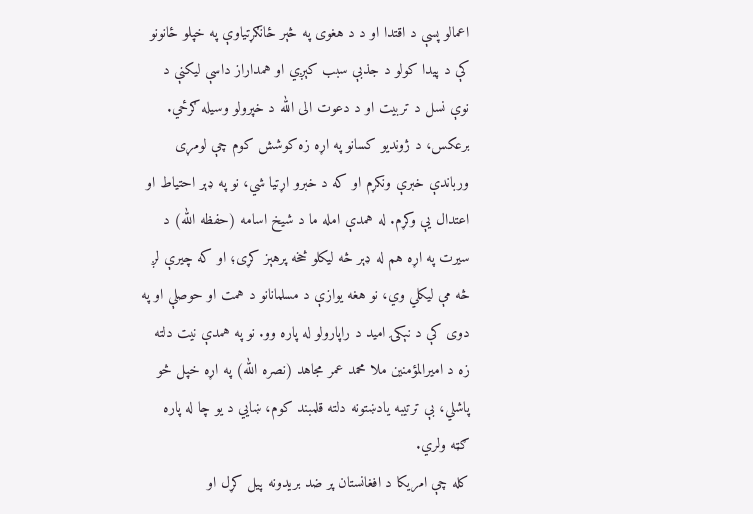اعمالو پسې د اقتدا او د د هغوی په څېر ځانګړتیاوې په خپلو ځانونو کې د پیدا کولو د جذبې سبب کېږي او همداراز داسې لیکنې د نوې نسل د تربیت او د دعوت الی الله د خپرولو وسیله ګرځي. برعکس، د ژوندیو کسانو په اړه زه کوشش کوم چې لومړی ورباندې خبرې ونکړم او که د خبرو اړتیا شي، نو په ډېر احتیاط او اعتدال یې وکړم. له همدې امله ما د شیخ اسامه (حفظه الله) د سیرت په اړه هم له ډېر څه لیکلو څخه پرهېز کړی؛ او که چیرې لږ څه مې لیکلي وي، نو هغه یوازې د مسلمانانو د همت او حوصلې او په دوی کې د نېکۍ امید د راپارولو له پاره وو. نو په همدې نیت دلته زه د امیرالمؤمنین ملا محمد عمر مجاهد (نصره الله) په اړه خپل څو پاشلي، بې ترتیبه یادښتونه دلته قلمبند کوم، ښايي د یو چا له پاره ګټه ولري.
کله چې امریکا د افغانستان پر ضد بریدونه پیل کړل او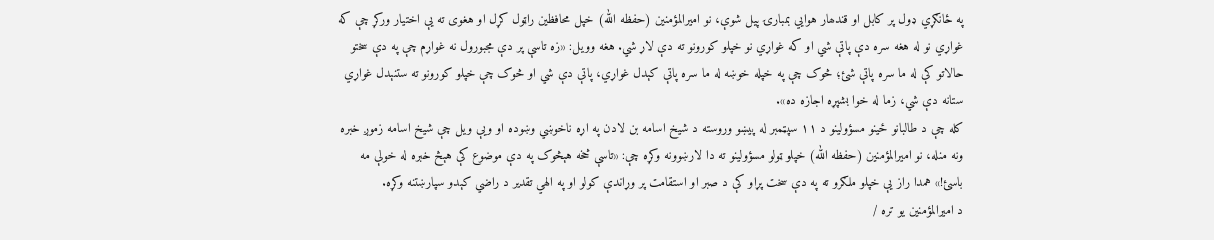په ځانګړي ډول پر کابل او قندھار هوایي بمبارۍ پیل شوې، نو امیرالمؤمنین (حفظه الله) خپل محافظین راټول کړل او هغوی ته یې اختیار ورکړ چې که غواړي نو له هغه سره دې پاتې شي او که غواړي نو خپلو کورونو ته دې لاړ شي. هغه وویل: «زه تاسې پر دې مجبورول نه غواړم چې په دې سختو حالاتو کې له ما سره پاتې شئ؛ څوک چې په خپله خوښه له ما سره پاتې کېدل غواړي، پاتې دې شي او څوک چې خپلو کورونو ته ستنېدل غواړي ستانه دې شي، زما له خوا بشپړه اجازه ده».
کله چې د طالبانو ځینو مسؤولینو د ۱۱ سپټمبر له پیښو وروسته د شیخ اسامه بن لادن په اړه ناخوښي وښوده او ویې ویل چې شیخ اسامه زموږ خبره ونه منله، نو امیرالمؤمنین (حفظه الله) خپلو ټولو مسؤولینو ته دا لارښوونه وکړه چې: «تاسې څخه هېڅوک په دې موضوع کې هېڅ خبره له خولې مه باسئ!» همدا راز یې خپلو ملګرو ته په دې سخت پړاو کې د صبر او استقامت پر وړاندې کولو او په الهي تقدیر د راضي کېدو سپارښتنه وکړه.
د امیرالمؤمنین یو تره /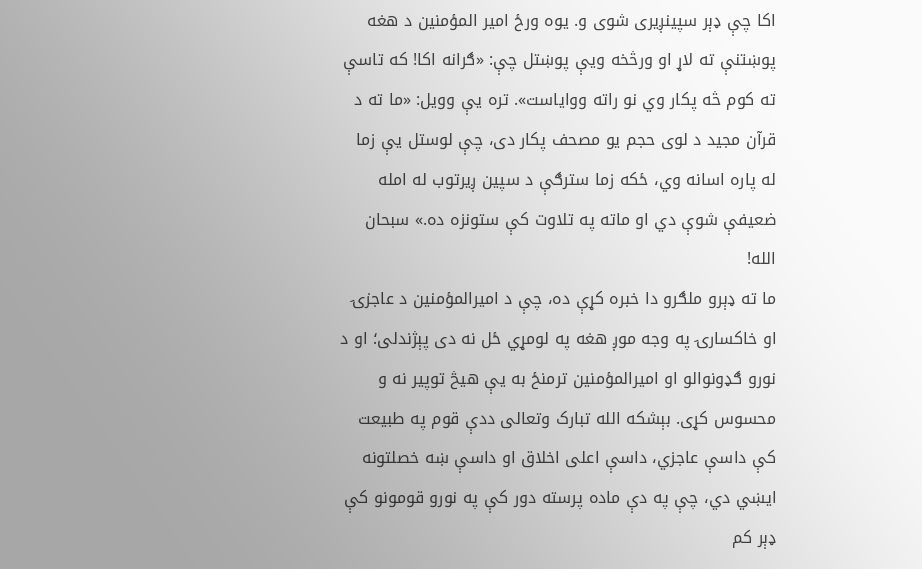اکا چې ډېر سپینږیری شوی و. یوه ورځ امیر المؤمنین د هغه پوښتنې ته لاړ او ورڅخه ویې پوښتل چې: «ګرانه اکا! که تاسې ته کوم څه پکار وي نو راته وواياست». تره یې وویل: «ما ته د قرآن مجید د لوی حجم یو مصحف پکار دی، چې لوستل یې زما له پاره اسانه وي، ځکه زما سترګې د سپین ږیرتوب له امله ضعیفې شوې دي او ماته په تلاوت کې ستونزه ده.» سبحان الله!
ما ته ډېرو ملګرو دا خبره کړې ده، چې د امیرالمؤمنین د عاجزۍ او خاکسارۍ په وجه موږ هغه په لومړي ځل نه دی پېژندلی؛ او د نورو ګډونوالو او امیرالمؤمنین ترمنځ به یې هیڅ توپیر نه و محسوس کړی. بېشکه الله تبارک وتعالی ددې قوم په طبیعت کې داسې عاجزي، داسې اعلی اخلاق او داسې ښه خصلتونه ایښي دي، چې په دې ماده پرسته دور کې په نورو قومونو کې ډېر کم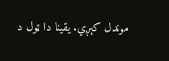موندل کېږي. یقینا دا ټول د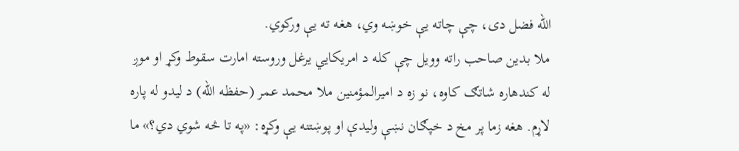الله فضل دی، چې چاته یې خوښه وي، هغه ته یې ورکوي.
ملا بدین صاحب راته وویل چې کله د امریکایي یرغل وروسته امارت سقوط وکړ او موږ له کندھاره شاتګ کاوه، نو زه د امیرالمؤمنین ملا محمد عمر (حفظه الله) د لیدو له پاره لاړم. هغه زما پر مخ د خپګان نښې ولیدې او پوښتنه یې وکړه: «په تا څه شوي دي؟» ما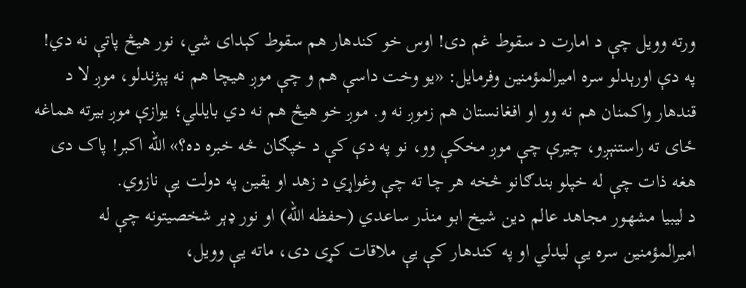ورته وویل چې د امارت د سقوط غم دی! اوس خو کندھار هم سقوط کېدای شي، نور هیڅ پاتې نه دي! په دې اورېدلو سره امیرالمؤمنین وفرمایل: «یو وخت داسې هم و چې موږ هیچا هم نه پېژندلو، موږ لا د قندھار واکمنان هم نه وو او افغانستان هم زموږ نه و. موږ خو هیڅ هم نه دي بايللي؛ یوازې موږ بیرته هماغه ځای ته راستنېږو، چیرې چې موږ مخکې وو، نو په دې کې د خپګان څه خبره ده؟» الله اکبر! پاک دی هغه ذات چې له خپلو بندګانو څخه هر چا ته چې وغواړي د زهد او يقین په دولت یې نازوي.
د لیبیا مشهور مجاهد عالم دین شیخ ابو منذر ساعدي (حفظه الله) او نور ډېر شخصيتونه چې له امیرالمؤمنین سره یې لیدلي او په کندهار کې یې ملاقات کړی دی، ماته یې وویل،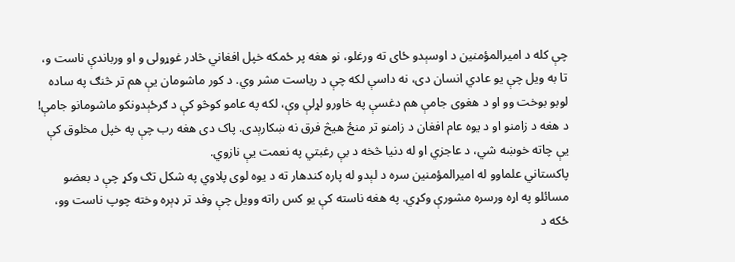چې کله د امیرالمؤمنین د اوسېدو ځای ته ورغلو، نو هغه پر ځمکه خپل افغاني څادر غوړولی و او ورباندې ناست و، تا به ویل چې یو عادي انسان دی، نه داسې لکه چې د ریاست مشر وي. د کور ماشومان یې هم تر څنګ په ساده لوبو بوخت وو او د هغوی جامې هم دغسې په خاورو لړلې وې، لکه په عامو کوڅو کې د ګرځېدونکو ماشومانو جامې! د هغه د زامنو او د یوه عام افغان د زامنو تر منځ هیڅ فرق نه ښکارېدی. پاک دی هغه رب چې په خپل مخلوق کې یې چاته خوښه شي، د عاجزي او له دنیا څخه د بې رغبتي په نعمت یې نازوي.
پاکستاني علماوو له امیرالمؤمنین سره د لېدو له پاره کندهار ته د یوه لوی پلاوي په شکل تګ وکړ چې د بعضو مسائلو په اړه ورسره مشورې وکړي. په هغه ناسته کې یو کس راته وویل چې وفد تر ډېره وخته چوپ ناست وو، ځکه د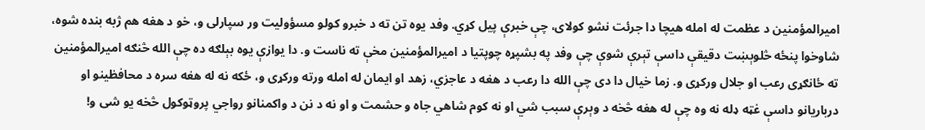امیرالمؤمنین د عظمت له امله هیچا دا جرئت نشو کولای، چې خبرې پیل کړي. وفد يوه تن ته د خبرو کولو مسؤولیت ور سپارلی و، خو د هغه هم ژبه بنده شوه، شاوخوا پنځه څلوېښت دقیقې داسې تېرې شوې چې وفد په بشپړه چوپتیا د امیرالمؤمنین مخې ته ناست و. دا یوازې یوه بېلګه ده چې الله څنګه امیرالمؤمنین ته ځانګړی رعب او جلال ورکړی و. زما خیال دا دی چې الله دا رعب د هغه د عاجزي، زهد او ايمان له امله ورته ورکړی و، ځکه نه له هغه سره د محافظینو او درباریانو داسې غټه ډله نه وه چې له هغه څخه د وېرې سبب شي او نه کوم شاهي جاہ و حشمت و او نه د نن د واکمنانو رواجي پروټوکول څخه یو شی و!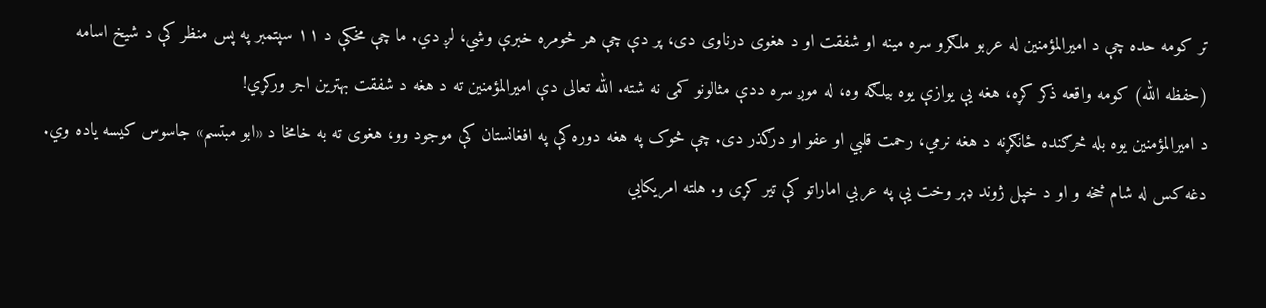تر کومه حده چې د امیرالمؤمنین له عربو ملګرو سره مینه او شفقت او د هغوی درناوی دی، پر دې چې هر څومره خبرې وشي، لږ دي. ما چې مخکې د ۱۱ سپتمبر په پس منظر کې د شیخ اسامه (حفظه الله) کومه واقعه ذکر کړه، هغه یې یوازې یوه بیلګه وه، له موږ سره ددې مثالونو کمی نه شته. الله تعالی دې امیرالمؤمنین ته د هغه د شفقت بهترین اجر ورکړي!
د امیرالمؤمنین یوه بله څرګنده ځانګړنه د هغه نرمي، رحمت قلبي او عفو او درګذر دی. چې څوک په هغه دوره کې په افغانستان کې موجود وو، هغوی ته به خامخا د «ابو مبتسم» جاسوس کيسه ياده وي. دغه کس له شام څخه و او د خپل ژوند ډېر وخت یې په عربي اماراتو کې تیر کړی و. هلته امریکایي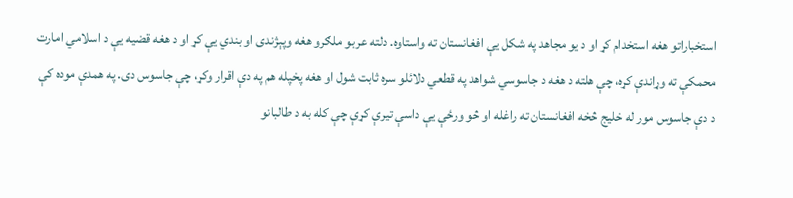استخباراتو هغه استخدام کړ او د یو مجاهد په شکل یې افغانستان ته واستاوه. دلته عربو ملګرو هغه وپېژندی او بندي یې کړ او د هغه قضیه یې د اسلامي امارت محمکې ته وړاندې کړه، چې هلته د هغه د جاسوسي شواهد په قطعي دلائلو سره ثابت شول او هغه پخپله هم په دې اقرار وکړ، چې جاسوس دی. په همدې موده کې د دې جاسوس مور له خلیج څخه افغانستان ته راغله او څو ورځې یې داسې تیرې کړې چې کله به د طالبانو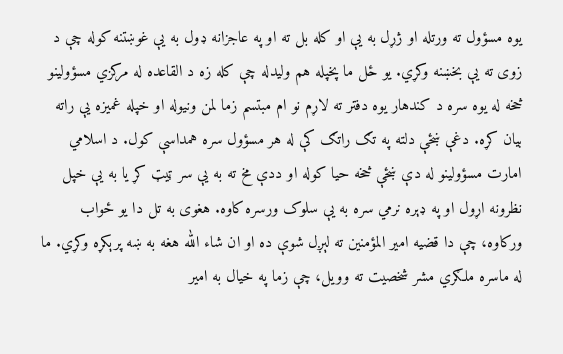یوه مسؤول ته ورتله او ژړل به یې او کله بل ته او په عاجزانه ډول به یې غوښتنه کوله چې د زوی ته یې بخښنه وکړي. یو ځل ما پخپله هم ولیدله چې کله زه د القاعده له مرکزي مسؤولینو څخه له یوه سره د کندهار یوه دفتر ته لاړم نو ام مبتسم زما لمن ونیوله او خپله غمیزه یې راته بیان کړه. دغې ښځې دلته په تګ راتګ کې له هر مسؤول سره همداسې کول. د اسلامي امارت مسؤولینو له دې ښځې څخه حیا کوله او ددې مخ ته به يې سر ټیټ کړ یا به یې خپل نظرونه اړول او په ډېره نرمي سره به یې سلوک ورسره کاوه. هغوی به تل دا یو ځواب ورکاوه، چې دا قضیه امیر المؤمنین ته لېږل شوې ده او ان شاء الله هغه به ښه پرېکړه وکړي. ما له ماسره ملګري مشر شخصیت ته وویل، چې زما په خیال به امیر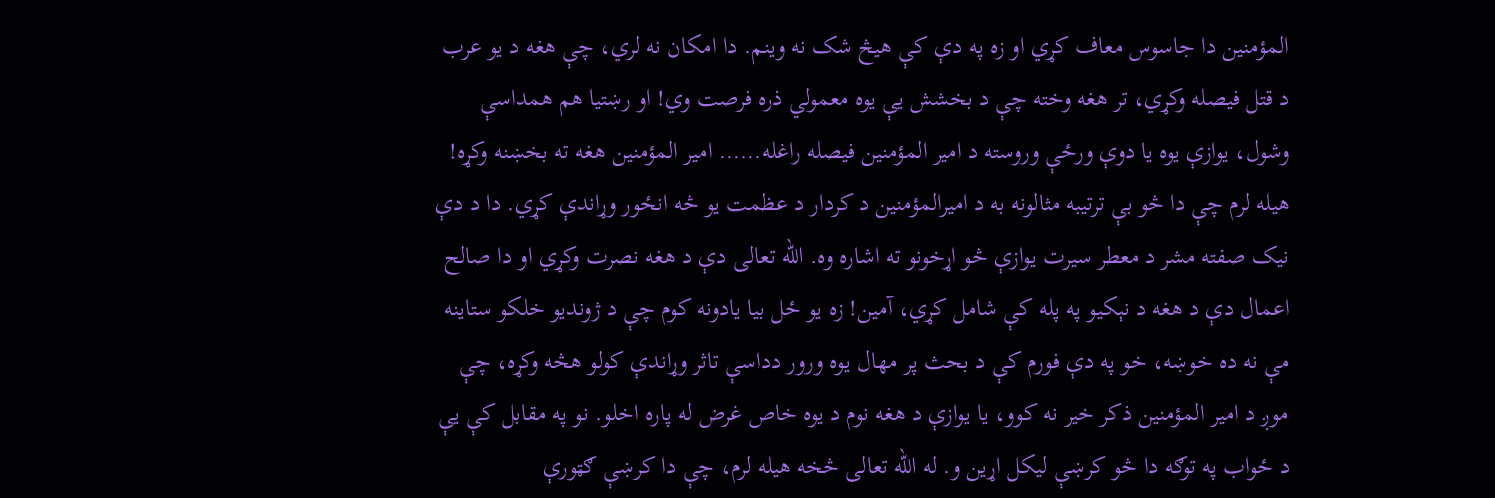المؤمنین دا جاسوس معاف کړي او زه په دې کې هیڅ شک نه وینم. دا امکان نه لري، چې هغه د یو عرب د قتل فیصله وکړي، تر هغه وخته چې د بخشش یې یوه معمولي ذره فرصت وي! او رښتیا هم همداسې وشول، یوازې یوه یا دوې ورځې وروسته د امیر المؤمنین فیصله راغله…… امیر المؤمنین هغه ته بخښنه وکړه!
هیله لرم چې دا څو بې ترتیبه مثالونه به د امیرالمؤمنین د کردار د عظمت یو څه انځور وړاندې کړي. دا د دې نیک صفته مشر د معطر سیرت یوازې څو اړخونو ته اشاره وه. الله تعالی دې د هغه نصرت وکړي او دا صالح اعمال دې د هغه د نېکیو په پله کې شامل کړي، آمين! زه یو ځل بیا یادونه کوم چې د ژوندیو خلکو ستاینه مې نه ده خوښه، خو په دې فورم کې د بحث پر مهال یوه ورور دداسې تاثر وړاندې کولو هڅه وکړه، چې موږ د امیر المؤمنین ذکر خیر نه کوو، یا یوازې د هغه نوم د یوه خاص غرض له پاره اخلو. نو په مقابل کې یې د ځواب په توګه دا څو کرښې لیکل اړین و. له الله تعالی څخه هیله لرم، چې دا کرښې ګټورې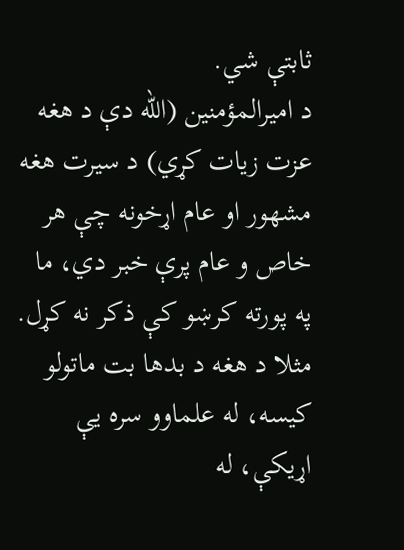ثابتې شي.
د امیرالمؤمنین (الله دې د هغه عزت زيات کړي) د سیرت هغه مشهور او عام اړخونه چې هر خاص و عام پرې خبر دي، ما په پورته کرښو کې ذکر نه کړل. مثلا د هغه د بدھا بت ماتولو کیسه، له علماوو سره یې اړیکې، له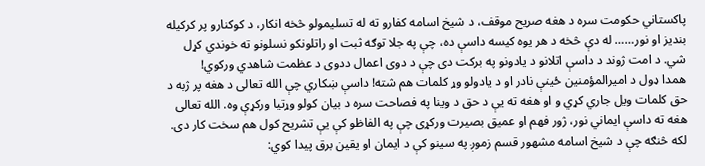پاکستاني حکومت سره د هغه صریح موقف، د شیخ اسامه کفارو ته له تسلیمولو څخه انکار، د کوکنارو پر کرکیله بندیز او نور…… له دې څخه د هر یوه کیسه داسې ده، چې په جلا توګه ثبت او راتلونکو نسلونو ته خوندي کړل شي. د امت ژوند د داسې اتلانو د یادونو په برکت دی چې د دوی اعمال ددوی د عظمت شاهدي ورکوي!
همدا ډول د امیرالمؤمنین ځینې نادر او د یادولو وړ کلمات هم شته! داسې ښکاري چې الله تعالی د هغه پر ژبه د حق کلمات ویل جاري کړي و او هغه ته یې د حق د وینا په فصاحت سره د بیان کولو وړتیا ورکړې وه. الله تعالی هغه ته داسې ايماني نور، ژور فهم او عمیق بصیرت ورکړی چې په الفاظو کې یې تشریح کول هم سخت کار دی. لکه څنګه چې د شیخ اسامه مشهور قسم زموږ په سینو کې د ایمان او یقین برق پیدا کوي: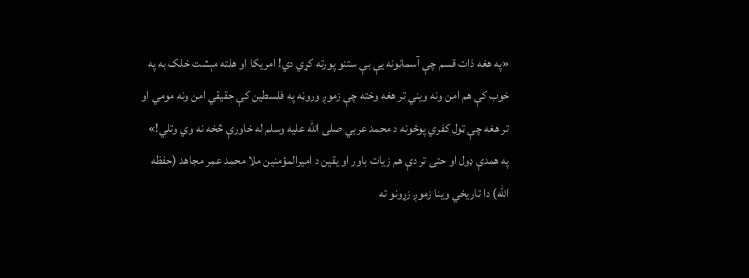«په هغه ذات قسم چې آسمانونه یې بې ستنو پورته کړي دي! امریکا او هلته مېشت خلک به په خوب کې هم امن ونه ویني تر هغه وخته چې زموږ وروڼه په فلسطين کې حقیقي امن ونه مومي او تر هغه چې ټول کفري پوځونه د محمد عربي صلى الله عليه وسلم له خاورې څخه نه وي وتلي!»
په همدې ډول او حتی تر دې هم زیات باور او يقین د امیرالمؤمنین ملا محمد عمر مجاهد (حفظه الله) دا تاریخي وینا زموږ زړونو ته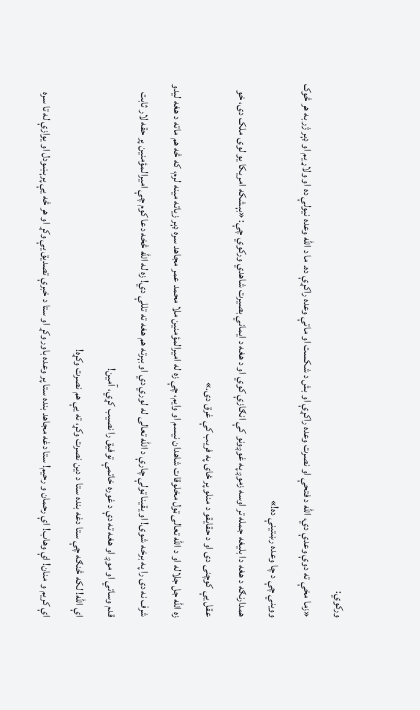ورکوي:
«زما مخې ته دوې وعدې دي، الله د فتحې او نصرت وعده راکړې او بش د شکست او ماتې وعده راکړې ده. ما د الله وعده نیولې ده او ولاړ یم او ډېر ژر به هر څوک وویني چې د چا وعده رښتینې ده!»
همدارنګه د هغه دا بلیغه جمله تر اوسه زموږ په غوږونو کې انګازې کوي او د هغه د ايماني بصیرت شاهدي ورکوي چې: «بېشکه امریکا یو لوی ملک دی، خو عقل یې کوچنی دی او د حقایقو د منلو پر ځای په فریب کې غرق دی.»
زه الله جل جلاله او د الله تعالی ټول مخلوقات شاهدان نیسم او وایم، چې زه له امیرالمؤمنین ملا محمد عمر مجاهد سره ډېر زیاته مینه لرم، که څه هم ماته د هغه لیدو شرف نه دی را په برخه شوی! او یقینا ټولې چارې د الله تعالی له لوري دي او بېرته هم هغه ته تللې دي! زه له الله څخه دعا کوم چې امیرالمؤمنین پر حقه لار ثابت قدم وساتي او موږ او هغه ته دې د غوره خاتمې توفیق را نصیب کړي، آمين!
اې الله! لکه څنګه چې ستا دغه بنده ستا د دین نصرت وکړ، ته یې هم نصرت وکړه!
اې کریم و منان! اې وهاب! اې رحمان و رحیم! ستا دغه مجاهد بنده ستا پر وعده باور وکړ او ستا د خبرې تصدیق یې وکړ او هر څه یې پرېښودل او يوازې له تا سره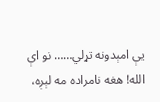یې امېدونه تړلي…… نو اې الله! هغه نامراده مه لېږه،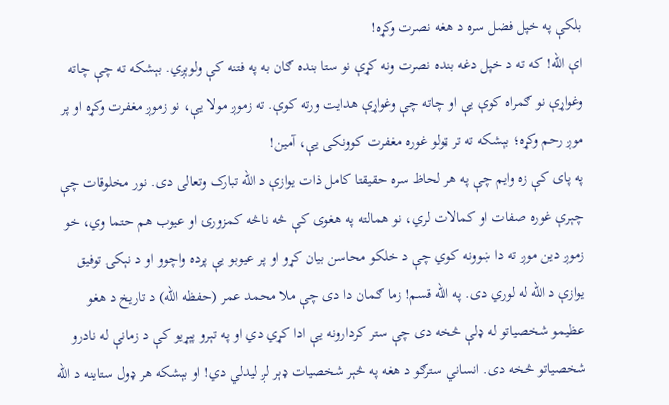بلکې په خپل فضل سره د هغه نصرت وکړه!
اې الله! که ته د خپل دغه بنده نصرت ونه کړې نو ستا بنده ګان به په فتنه کې ولوېږي. بېشکه ته چې چاته وغواړې نو ګمراه کوې یې او چاته چې وغواړې هدایت ورته کوې. ته زموږ مولا یې، نو زموږ مغفرت وکړه او پر موږ رحم وکړه؛ بېشکه ته تر ټولو غوره مغفرت کوونکی یې، آمين!
په پای کې زه وایم چې په هر لحاظ سره حقیقتا کامل ذات يوازې د الله تبارک وتعالی دی. نور مخلوقات چې چېرې غوره صفات او کمالات لري، نو همالته په هغوی کې څه ناڅه کمزورۍ او عیوب هم حتما وي، خو زموږ دین موږ ته دا ښوونه کوي چې د خلکو محاسن بیان کړو او پر عیوبو یې پرده واچوو او د نېکۍ توفيق يوازې د الله له لوري دی. په الله قسم! زما ګمان دا دی چې ملا محمد عمر (حفظه الله) د تاریخ د هغو عظیمو شخصیاتو له ډلې څخه دی چې ستر کردارونه یې ادا کړي دي او په تېرو پېړیو کې د زمانې له نادرو شخصیاتو څخه دی. انساني سترګو د هغه په څېر شخصیات ډېر لږ لیدلي دي! او بېشکه هر ډول ستاینه د الله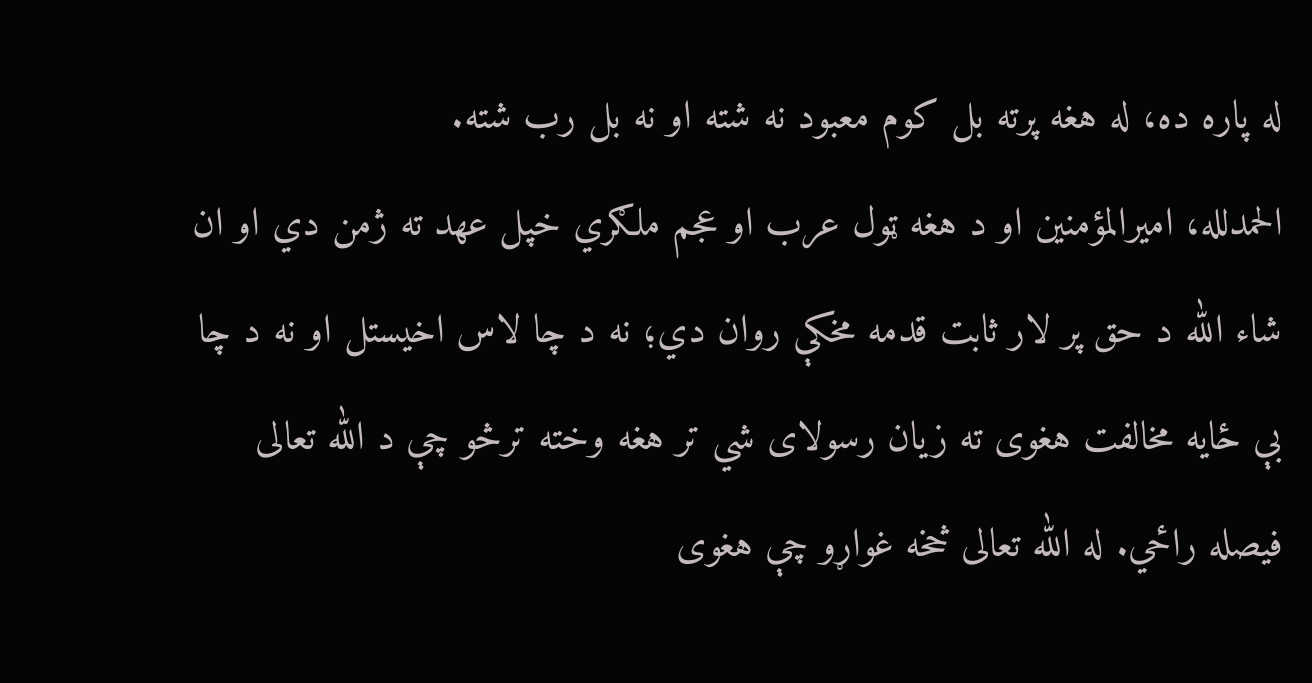له پاره ده، له هغه پرته بل کوم معبود نه شته او نه بل رب شته.
الحمدلله، امیرالمؤمنین او د هغه ټول عرب او عجم ملګري خپل عهد ته ژمن دي او ان شاء الله د حق پر لار ثابت قدمه مخکې روان دي؛ نه د چا لاس اخیستل او نه د چا بې ځایه مخالفت هغوی ته زیان رسولای شي تر هغه وخته ترڅو چې د الله تعالی فیصله راځي. له الله تعالی څخه غواړو چې هغوی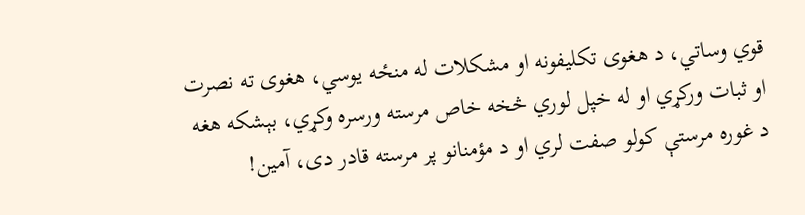قوي وساتي، د هغوی تکلیفونه او مشکلات له منځه یوسي، هغوی ته نصرت او ثبات ورکړي او له خپل لوري څخه خاص مرسته ورسره وکړي، بېشکه هغه د غوره مرستې کولو صفت لري او د مؤمنانو پر مرسته قادر دی، آمين!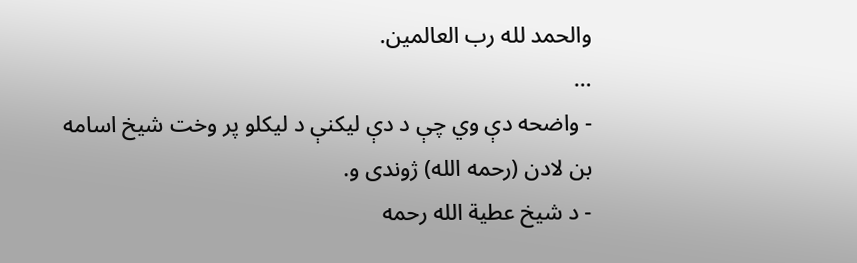والحمد لله رب العالمین.
…
- واضحه دې وي چې د دې لیکنې د لیکلو پر وخت شیخ اسامه بن لادن (رحمه الله) ژوندی و.
- د شیخ عطیة الله رحمه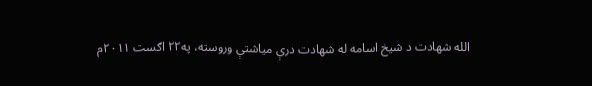الله شهادت د شیخ اسامه له شهادت درې میاشتې وروسته، په۲۲ اګست ۲۰۱۱م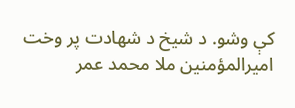کې وشو. د شیخ د شهادت پر وخت امیرالمؤمنین ملا محمد عمر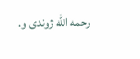رحمه الله ژوندی و.